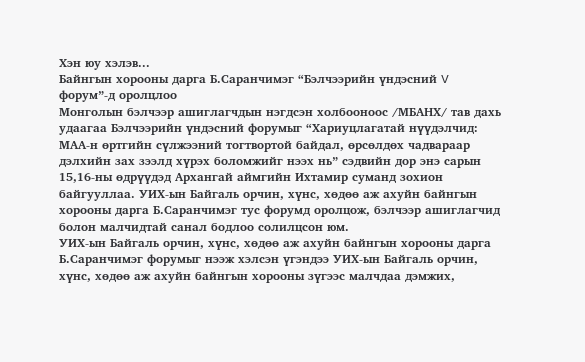Хэн юу хэлэв...
Байнгын хорооны дарга Б.Саранчимэг “Бэлчээрийн үндэсний V форум”-д оролцлоо
Монголын бэлчээр ашиглагчдын нэгдсэн холбооноос /МБАНХ/ тав дахь удаагаа Бэлчээрийн үндэсний форумыг “Хариуцлагатай нүүдэлчид: МАА-н өртгийн сүлжээний тогтвортой байдал, өрсөлдөх чадвараар дэлхийн зах зээлд хүрэх боломжийг нээх нь” сэдвийн дор энэ сарын 15,16-ны өдрүүдэд Архангай аймгийн Ихтамир суманд зохион байгууллаа. УИХ-ын Байгаль орчин, хүнс, хөдөө аж ахуйн байнгын хорооны дарга Б.Саранчимэг тус форумд оролцож, бэлчээр ашиглагчид болон малчидтай санал бодлоо солилцсон юм.
УИХ-ын Байгаль орчин, хүнс, хөдөө аж ахуйн байнгын хорооны дарга Б.Саранчимэг форумыг нээж хэлсэн үгэндээ УИХ-ын Байгаль орчин, хүнс, хөдөө аж ахуйн байнгын хорооны зүгээс малчдаа дэмжих,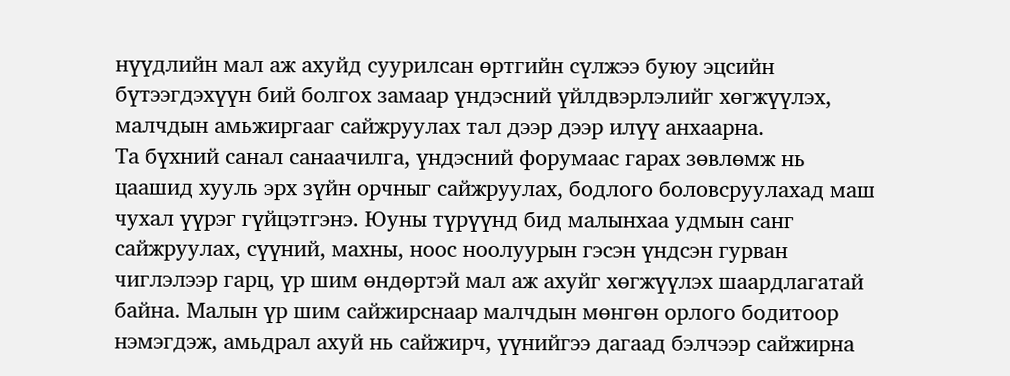нүүдлийн мал аж ахуйд суурилсан өртгийн сүлжээ буюу эцсийн бүтээгдэхүүн бий болгох замаар үндэсний үйлдвэрлэлийг хөгжүүлэх, малчдын амьжиргааг сайжруулах тал дээр дээр илүү анхаарна.
Та бүхний санал санаачилга, үндэсний форумаас гарах зөвлөмж нь цаашид хууль эрх зүйн орчныг сайжруулах, бодлого боловсруулахад маш чухал үүрэг гүйцэтгэнэ. Юуны түрүүнд бид малынхаа удмын санг сайжруулах, сүүний, махны, ноос ноолуурын гэсэн үндсэн гурван чиглэлээр гарц, үр шим өндөртэй мал аж ахуйг хөгжүүлэх шаардлагатай байна. Малын үр шим сайжирснаар малчдын мөнгөн орлого бодитоор нэмэгдэж, амьдрал ахуй нь сайжирч, үүнийгээ дагаад бэлчээр сайжирна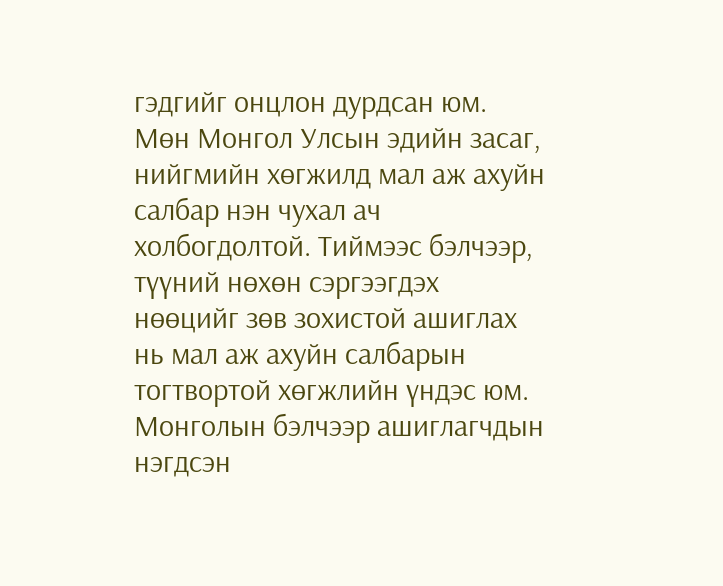гэдгийг онцлон дурдсан юм. Мөн Монгол Улсын эдийн засаг, нийгмийн хөгжилд мал аж ахуйн салбар нэн чухал ач холбогдолтой. Тиймээс бэлчээр, түүний нөхөн сэргээгдэх нөөцийг зөв зохистой ашиглах нь мал аж ахуйн салбарын тогтвортой хөгжлийн үндэс юм. Монголын бэлчээр ашиглагчдын нэгдсэн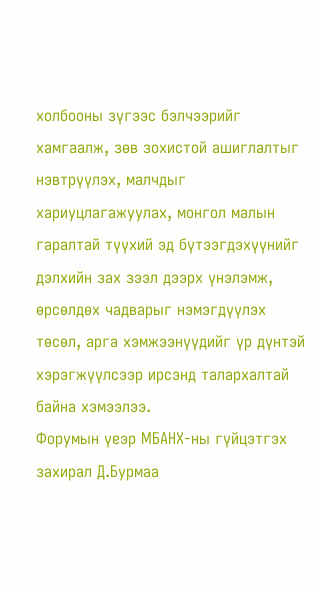холбооны зүгээс бэлчээрийг хамгаалж, зөв зохистой ашиглалтыг нэвтрүүлэх, малчдыг хариуцлагажуулах, монгол малын гаралтай түүхий эд бүтээгдэхүүнийг дэлхийн зах зээл дээрх үнэлэмж, өрсөлдөх чадварыг нэмэгдүүлэх төсөл, арга хэмжээнүүдийг үр дүнтэй хэрэгжүүлсээр ирсэнд талархалтай байна хэмээлээ.
Форумын үеэр МБАНХ-ны гүйцэтгэх захирал Д.Бурмаа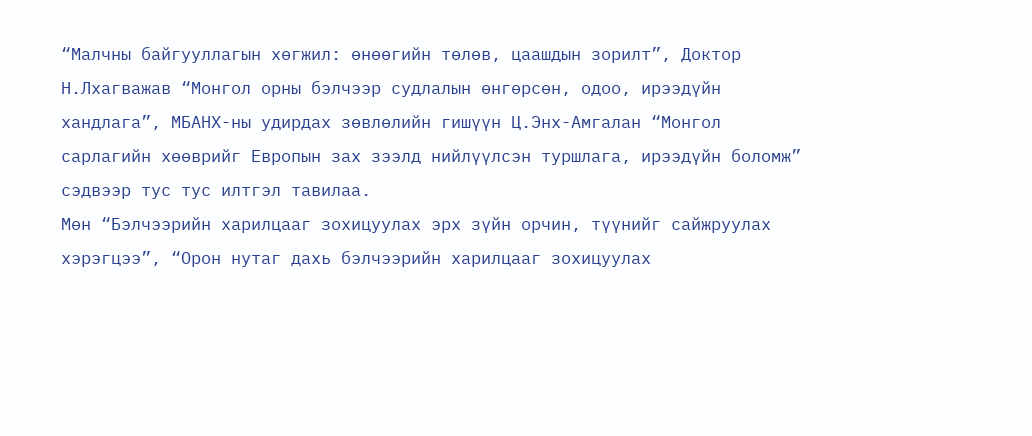“Малчны байгууллагын хөгжил: өнөөгийн төлөв, цаашдын зорилт”, Доктор Н.Лхагважав “Монгол орны бэлчээр судлалын өнгөрсөн, одоо, ирээдүйн хандлага”, МБАНХ-ны удирдах зөвлөлийн гишүүн Ц.Энх-Амгалан “Монгол сарлагийн хөөврийг Европын зах зээлд нийлүүлсэн туршлага, ирээдүйн боломж” сэдвээр тус тус илтгэл тавилаа.
Мөн “Бэлчээрийн харилцааг зохицуулах эрх зүйн орчин, түүнийг сайжруулах хэрэгцээ”, “Орон нутаг дахь бэлчээрийн харилцааг зохицуулах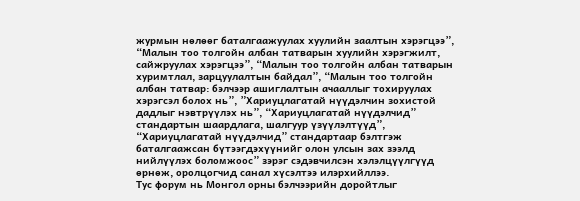журмын нөлөөг баталгаажуулах хуулийн заалтын хэрэгцээ”, “Малын тоо толгойн албан татварын хуулийн хэрэгжилт, сайжруулах хэрэгцээ”, “Малын тоо толгойн албан татварын хуримтлал, зарцуулалтын байдал”, “Малын тоо толгойн албан татвар: бэлчээр ашиглалтын ачааллыг тохируулах хэрэгсэл болох нь”, ”Хариуцлагатай нүүдэлчин зохистой дадлыг нэвтрүүлэх нь”, “Хариуцлагатай нүүдэлчид” стандартын шаардлага, шалгуур үзүүлэлтүүд”, “Хариуцлагатай нүүдэлчид” стандартаар бэлтгэж баталгаажсан бүтээгдэхүүнийг олон улсын зах зээлд нийлүүлэх боломжоос” зэрэг сэдэвчилсэн хэлэлцүүлгүүд өрнөж, оролцогчид санал хүсэлтээ илэрхийллээ.
Тус форум нь Монгол орны бэлчээрийн доройтлыг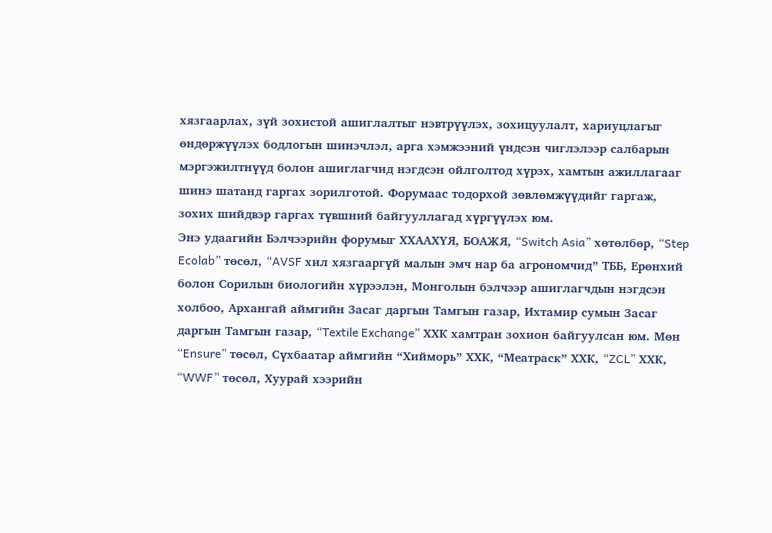хязгаарлах, зүй зохистой ашиглалтыг нэвтрүүлэх, зохицуулалт, хариуцлагыг өндөржүүлэх бодлогын шинэчлэл, арга хэмжээний үндсэн чиглэлээр салбарын мэргэжилтнүүд болон ашиглагчид нэгдсэн ойлголтод хүрэх, хамтын ажиллагааг шинэ шатанд гаргах зорилготой. Форумаас тодорхой зөвлөмжүүдийг гаргаж, зохих шийдвэр гаргах түвшний байгууллагад хүргүүлэх юм.
Энэ удаагийн Бэлчээрийн форумыг ХХААХҮЯ, БОАЖЯ, “Switch Asia” хөтөлбөр, “Step Ecolab” төсөл, “AVSF хил хязгааргүй малын эмч нар ба агрономчид” ТББ, Ерөнхий болон Сорилын биологийн хүрээлэн, Монголын бэлчээр ашиглагчдын нэгдсэн холбоо, Архангай аймгийн Засаг даргын Тамгын газар, Ихтамир сумын Засаг даргын Тамгын газар, “Textile Exchange” ХХК хамтран зохион байгуулсан юм. Мөн “Ensure” төсөл, Сүхбаатар аймгийн “Хийморь” ХХК, “Меатраск” ХХК, “ZCL” ХХК, “WWF” төсөл, Хуурай хээрийн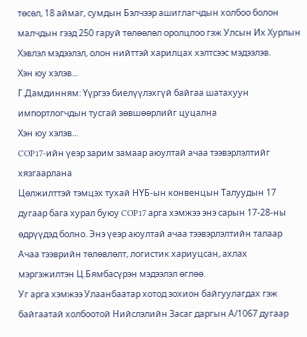төсөл, 18 аймаг, сумдын Бэлчээр ашиглагчдын холбоо болон малчдын гээд 250 гаруй төлөөлөл оролцлоо гэж Улсын Их Хурлын Хэвлэл мэдээлэл, олон нийттэй харилцах хэлтсээс мэдээлэв.
Хэн юу хэлэв...
Г.Дамдинням: Үүргээ биелүүлэхгүй байгаа шатахуун импортлогчдын тусгай зөвшөөрлийг цуцална
Хэн юу хэлэв...
COP17-ийн үеэр зарим замаар аюултай ачаа тээвэрлэлтийг хязгаарлана
Цөлжилттэй тэмцэх тухай НҮБ-ын конвенцын Талуудын 17 дугаар бага хурал буюу COP17 арга хэмжээ энэ сарын 17-28-ны өдрүүдэд болно. Энэ үеэр аюултай ачаа тээвэрлэлтийн талаар Ачаа тээврийн төлөвлөлт, логистик хариуцсан, ахлах мэргэжилтэн Ц.Бямбасүрэн мэдээлэл өглөө.
Уг арга хэмжээ Улаанбаатар хотод зохион байгуулагдах гэж байгаатай холбоотой Нийслэлийн Засаг даргын А/1067 дугаар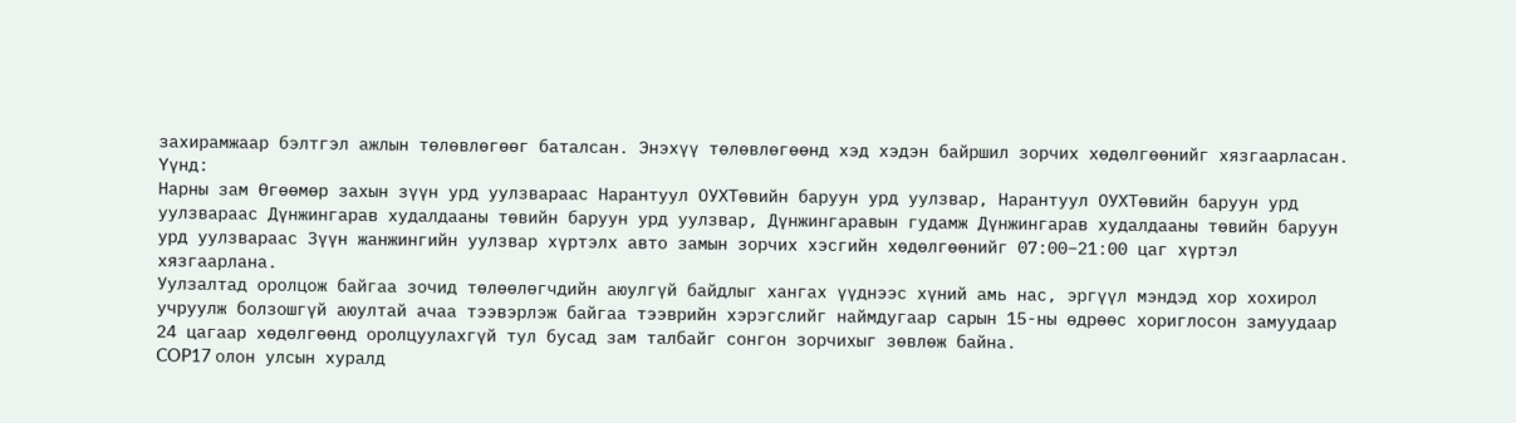захирамжаар бэлтгэл ажлын төлөвлөгөөг баталсан. Энэхүү төлөвлөгөөнд хэд хэдэн байршил зорчих хөдөлгөөнийг хязгаарласан.
Үүнд:
Нарны зам Өгөөмөр захын зүүн урд уулзвараас Нарантуул ОУХТөвийн баруун урд уулзвар, Нарантуул ОУХТөвийн баруун урд уулзвараас Дүнжингарав худалдааны төвийн баруун урд уулзвар, Дүнжингаравын гудамж Дүнжингарав худалдааны төвийн баруун урд уулзвараас Зүүн жанжингийн уулзвар хүртэлх авто замын зорчих хэсгийн хөдөлгөөнийг 07:00–21:00 цаг хүртэл хязгаарлана.
Уулзалтад оролцож байгаа зочид төлөөлөгчдийн аюулгүй байдлыг хангах үүднээс хүний амь нас, эргүүл мэндэд хор хохирол учруулж болзошгүй аюултай ачаа тээвэрлэж байгаа тээврийн хэрэгслийг наймдугаар сарын 15-ны өдрөөс хориглосон замуудаар 24 цагаар хөдөлгөөнд оролцуулахгүй тул бусад зам талбайг сонгон зорчихыг зөвлөж байна.
COP17 олон улсын хуралд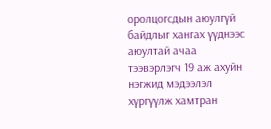оролцогсдын аюулгүй байдлыг хангах үүднээс аюултай ачаа тээвэрлэгч 19 аж ахуйн нэгжид мэдээлэл хүргүүлж хамтран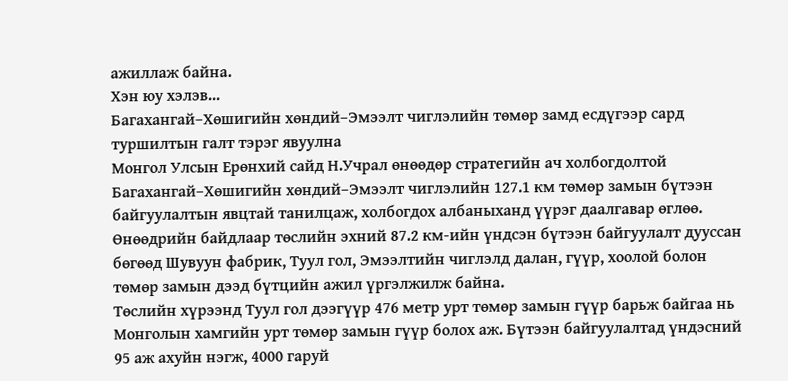ажиллаж байна.
Хэн юу хэлэв...
Багахангай–Хөшигийн хөндий–Эмээлт чиглэлийн төмөр замд есдүгээр сард туршилтын галт тэрэг явуулна
Монгол Улсын Ерөнхий сайд Н.Учрал өнөөдөр стратегийн ач холбогдолтой Багахангай–Хөшигийн хөндий–Эмээлт чиглэлийн 127.1 км төмөр замын бүтээн байгуулалтын явцтай танилцаж, холбогдох албаныханд үүрэг даалгавар өглөө.
Өнөөдрийн байдлаар төслийн эхний 87.2 км-ийн үндсэн бүтээн байгуулалт дууссан бөгөөд Шувуун фабрик, Туул гол, Эмээлтийн чиглэлд далан, гүүр, хоолой болон төмөр замын дээд бүтцийн ажил үргэлжилж байна.
Төслийн хүрээнд Туул гол дээгүүр 476 метр урт төмөр замын гүүр барьж байгаа нь Монголын хамгийн урт төмөр замын гүүр болох аж. Бүтээн байгуулалтад үндэсний 95 аж ахуйн нэгж, 4000 гаруй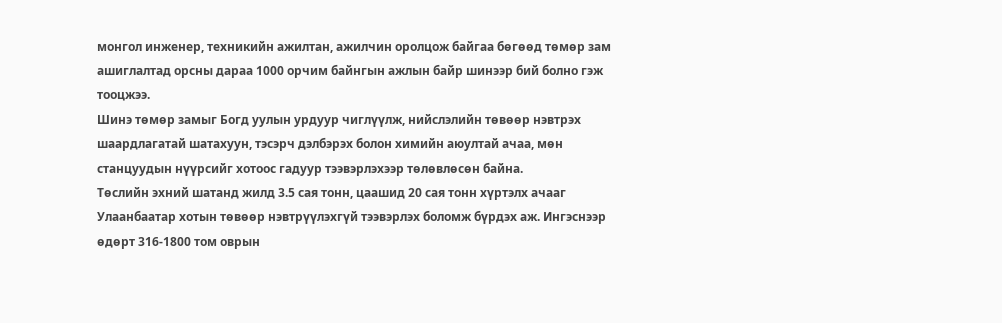монгол инженер, техникийн ажилтан, ажилчин оролцож байгаа бөгөөд төмөр зам ашиглалтад орсны дараа 1000 орчим байнгын ажлын байр шинээр бий болно гэж тооцжээ.
Шинэ төмөр замыг Богд уулын урдуур чиглүүлж, нийслэлийн төвөөр нэвтрэх шаардлагатай шатахуун, тэсэрч дэлбэрэх болон химийн аюултай ачаа, мөн станцуудын нүүрсийг хотоос гадуур тээвэрлэхээр төлөвлөсөн байна.
Төслийн эхний шатанд жилд 3.5 сая тонн, цаашид 20 сая тонн хүртэлх ачааг Улаанбаатар хотын төвөөр нэвтрүүлэхгүй тээвэрлэх боломж бүрдэх аж. Ингэснээр өдөрт 316-1800 том оврын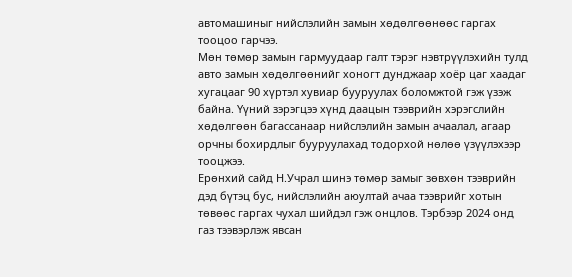автомашиныг нийслэлийн замын хөдөлгөөнөөс гаргах тооцоо гарчээ.
Мөн төмөр замын гармуудаар галт тэрэг нэвтрүүлэхийн тулд авто замын хөдөлгөөнийг хоногт дунджаар хоёр цаг хаадаг хугацааг 90 хүртэл хувиар бууруулах боломжтой гэж үзэж байна. Үүний зэрэгцээ хүнд даацын тээврийн хэрэгслийн хөдөлгөөн багассанаар нийслэлийн замын ачаалал, агаар орчны бохирдлыг бууруулахад тодорхой нөлөө үзүүлэхээр тооцжээ.
Ерөнхий сайд Н.Учрал шинэ төмөр замыг зөвхөн тээврийн дэд бүтэц бус, нийслэлийн аюултай ачаа тээврийг хотын төвөөс гаргах чухал шийдэл гэж онцлов. Тэрбээр 2024 онд газ тээвэрлэж явсан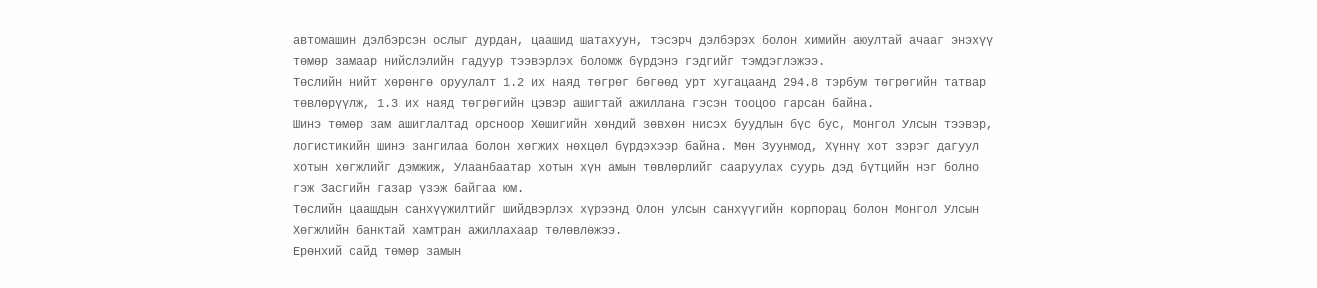автомашин дэлбэрсэн ослыг дурдан, цаашид шатахуун, тэсэрч дэлбэрэх болон химийн аюултай ачааг энэхүү төмөр замаар нийслэлийн гадуур тээвэрлэх боломж бүрдэнэ гэдгийг тэмдэглэжээ.
Төслийн нийт хөрөнгө оруулалт 1.2 их наяд төгрөг бөгөөд урт хугацаанд 294.8 тэрбум төгрөгийн татвар төвлөрүүлж, 1.3 их наяд төгрөгийн цэвэр ашигтай ажиллана гэсэн тооцоо гарсан байна.
Шинэ төмөр зам ашиглалтад орсноор Хөшигийн хөндий зөвхөн нисэх буудлын бүс бус, Монгол Улсын тээвэр, логистикийн шинэ зангилаа болон хөгжих нөхцөл бүрдэхээр байна. Мөн Зуунмод, Хүннү хот зэрэг дагуул хотын хөгжлийг дэмжиж, Улаанбаатар хотын хүн амын төвлөрлийг сааруулах суурь дэд бүтцийн нэг болно гэж Засгийн газар үзэж байгаа юм.
Төслийн цаашдын санхүүжилтийг шийдвэрлэх хүрээнд Олон улсын санхүүгийн корпорац болон Монгол Улсын Хөгжлийн банктай хамтран ажиллахаар төлөвлөжээ.
Ерөнхий сайд төмөр замын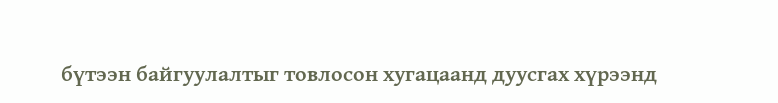бүтээн байгуулалтыг товлосон хугацаанд дуусгах хүрээнд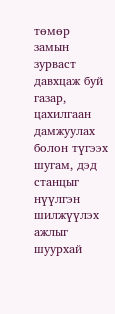төмөр замын зурваст давхцаж буй газар, цахилгаан дамжуулах болон түгээх шугам, дэд станцыг нүүлгэн шилжүүлэх ажлыг шуурхай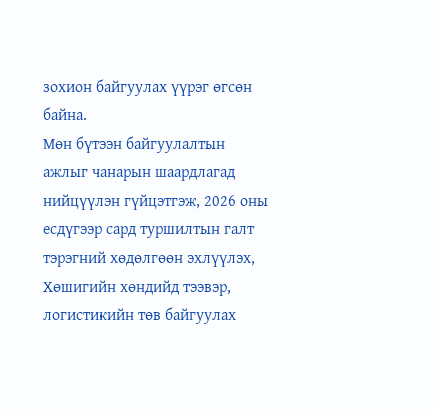зохион байгуулах үүрэг өгсөн байна.
Мөн бүтээн байгуулалтын ажлыг чанарын шаардлагад нийцүүлэн гүйцэтгэж, 2026 оны есдүгээр сард туршилтын галт тэрэгний хөдөлгөөн эхлүүлэх, Хөшигийн хөндийд тээвэр, логистикийн төв байгуулах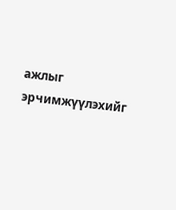ажлыг эрчимжүүлэхийг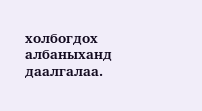холбогдох албаныханд даалгалаа.